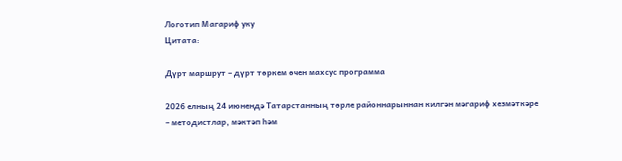Логотип Магариф уку
Цитата:

Дүрт маршрут – дүрт төркем өчен махсус программа

2026 елның 24 июнендә Татарстанның төрле районнарыннан килгән мәгариф хезмәткәре – методистлар, мәктәп һәм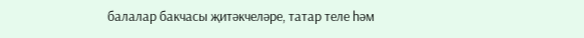балалар бакчасы җитәкчеләре, татар теле һәм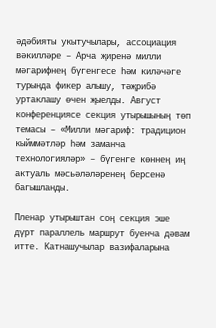әдәбияты укытучылары, ассоциация вәкилләре – Арча җиренә милли мәгарифнең бүгенгесе һәм киләчәге турында фикер алышу, тәҗрибә уртаклашу өчен җыелды. Август конференциясе секция утырышының төп темасы – «Милли мәгариф: традицион кыйммәтләр һәм заманча технологияләр» – бүгенге көннең иң актуаль мәсьәләләренең берсенә багышланды.

Пленар утырыштан соң секция эше дүрт параллель маршрут буенча дәвам итте. Катнашучылар вазифаларына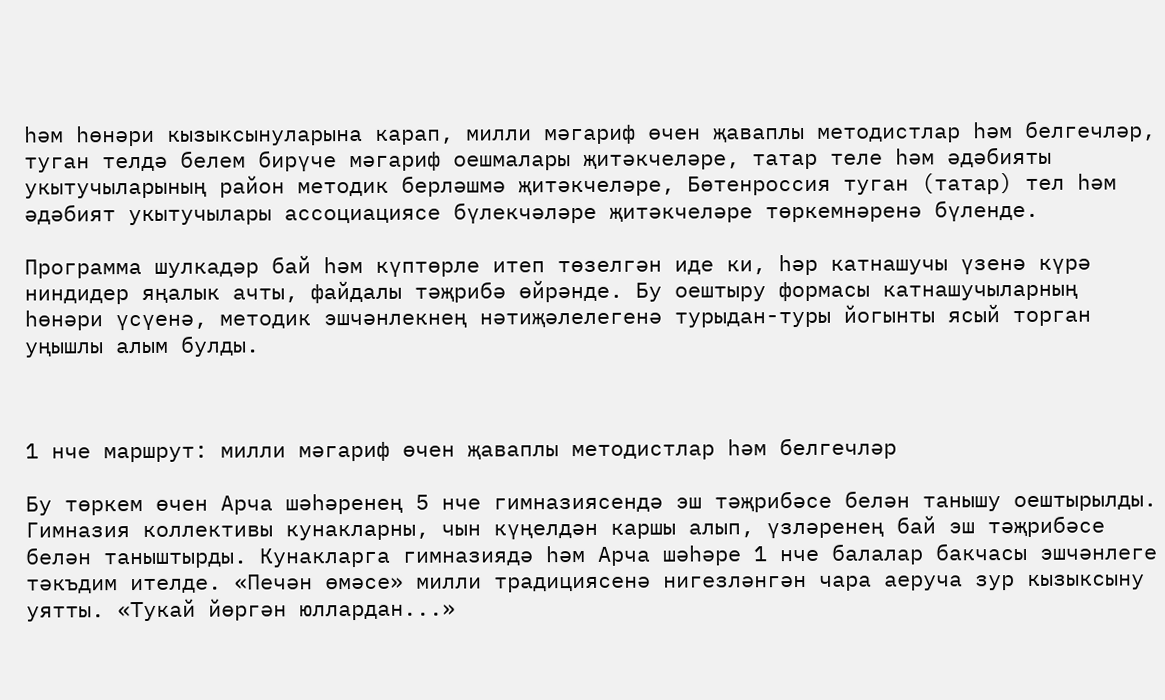һәм һөнәри кызыксынуларына карап, милли мәгариф өчен җаваплы методистлар һәм белгечләр, туган телдә белем бирүче мәгариф оешмалары җитәкчеләре, татар теле һәм әдәбияты укытучыларының район методик берләшмә җитәкчеләре, Бөтенроссия туган (татар) тел һәм әдәбият укытучылары ассоциациясе бүлекчәләре җитәкчеләре төркемнәренә бүленде.

Программа шулкадәр бай һәм күптөрле итеп төзелгән иде ки, һәр катнашучы үзенә күрә ниндидер яңалык ачты, файдалы тәҗрибә өйрәнде. Бу оештыру формасы катнашучыларның һөнәри үсүенә, методик эшчәнлекнең нәтиҗәлелегенә турыдан-туры йогынты ясый торган уңышлы алым булды.



1 нче маршрут: милли мәгариф өчен җаваплы методистлар һәм белгечләр

Бу төркем өчен Арча шәһәренең 5 нче гимназиясендә эш тәҗрибәсе белән танышу оештырылды. Гимназия коллективы кунакларны, чын күңелдән каршы алып, үзләренең бай эш тәҗрибәсе белән таныштырды. Кунакларга гимназиядә һәм Арча шәһәре 1 нче балалар бакчасы эшчәнлеге тәкъдим ителде. «Печән өмәсе» милли традициясенә нигезләнгән чара аеруча зур кызыксыну уятты. «Тукай йөргән юллардан...»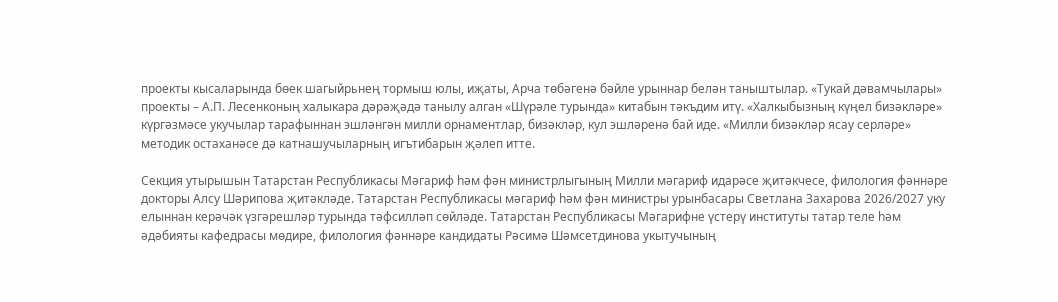проекты кысаларында бөек шагыйрьнең тормыш юлы, иҗаты, Арча төбәгенә бәйле урыннар белән таныштылар. «Тукай дәвамчылары» проекты – А.П. Лесенконың халыкара дәрәҗәдә танылу алган «Шүрәле турында» китабын тәкъдим итү. «Халкыбызның күңел бизәкләре» күргәзмәсе укучылар тарафыннан эшләнгән милли орнаментлар, бизәкләр, кул эшләренә бай иде. «Милли бизәкләр ясау серләре» методик остаханәсе дә катнашучыларның игътибарын җәлеп итте.

Секция утырышын Татарстан Республикасы Мәгариф һәм фән министрлыгының Милли мәгариф идарәсе җитәкчесе, филология фәннәре докторы Алсу Шәрипова җитәкләде. Татарстан Республикасы мәгариф һәм фән министры урынбасары Светлана Захарова 2026/2027 уку елыннан керәчәк үзгәрешләр турында тәфсилләп сөйләде. Татарстан Республикасы Мәгарифне үстерү институты татар теле һәм әдәбияты кафедрасы мөдире, филология фәннәре кандидаты Рәсимә Шәмсетдинова укытучының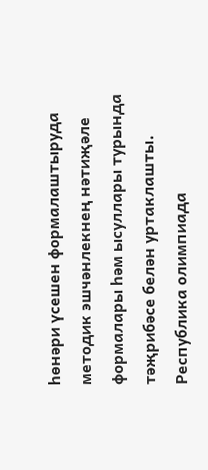һөнәри үсешен формалаштыруда методик эшчәнлекнең нәтиҗәле формалары һәм ысуллары турында тәҗрибәсе белән уртаклашты. Республика олимпиада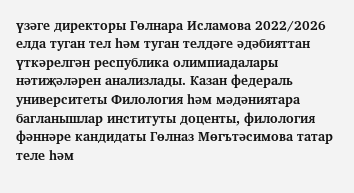үзәге директоры Гөлнара Исламова 2022/2026 елда туган тел һәм туган телдәге әдәбияттан үткәрелгән республика олимпиадалары нәтиҗәләрен анализлады. Казан федераль университеты Филология һәм мәдәниятара багланышлар институты доценты, филология фәннәре кандидаты Гөлназ Мөгътәсимова татар теле һәм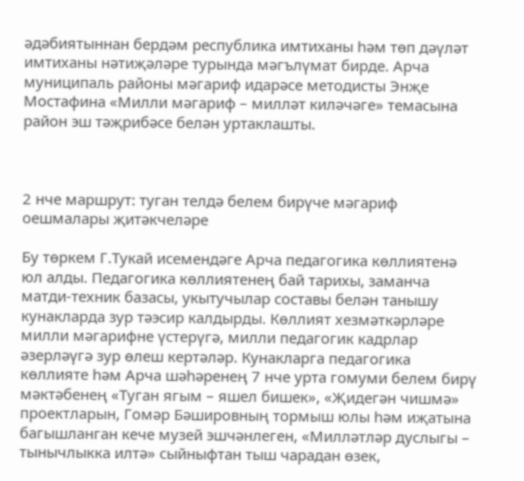әдәбиятыннан бердәм республика имтиханы һәм төп дәүләт имтиханы нәтиҗәләре турында мәгълүмат бирде. Арча муниципаль районы мәгариф идарәсе методисты Энҗе Мостафина «Милли мәгариф – милләт киләчәге» темасына район эш тәҗрибәсе белән уртаклашты.



2 нче маршрут: туган телдә белем бирүче мәгариф оешмалары җитәкчеләре

Бу төркем Г.Тукай исемендәге Арча педагогика көллиятенә юл алды. Педагогика көллиятенең бай тарихы, заманча матди-техник базасы, укытучылар составы белән танышу кунакларда зур тәэсир калдырды. Көллият хезмәткәрләре милли мәгарифне үстерүгә, милли педагогик кадрлар әзерләүгә зур өлеш кертәләр. Кунакларга педагогика көллияте һәм Арча шәһәренең 7 нче урта гомуми белем бирү мәктәбенең «Туган ягым – яшел бишек», «Җидегән чишмә» проектларын, Гомәр Бәшировның тормыш юлы һәм иҗатына багышланган кече музей эшчәнлеген, «Милләтләр дуслыгы – тынычлыкка илтә» сыйныфтан тыш чарадан өзек,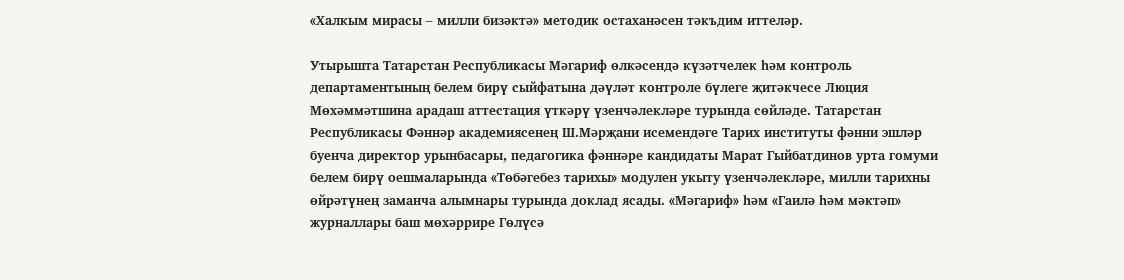«Халкым мирасы – милли бизәктә» методик остаханәсен тәкъдим иттеләр.

Утырышта Татарстан Республикасы Мәгариф өлкәсендә күзәтчелек һәм контроль департаментының белем бирү сыйфатына дәүләт контроле бүлеге җитәкчесе Люция Мөхәммәтшина арадаш аттестация үткәрү үзенчәлекләре турында сөйләде. Татарстан Республикасы Фәннәр академиясенең Ш.Мәрҗани исемендәге Тарих институты фәнни эшләр буенча директор урынбасары, педагогика фәннәре кандидаты Марат Гыйбатдинов урта гомуми белем бирү оешмаларында «Төбәгебез тарихы» модулен укыту үзенчәлекләре, милли тарихны өйрәтүнең заманча алымнары турында доклад ясады. «Мәгариф» һәм «Гаилә һәм мәктәп» журналлары баш мөхәррире Гөлүсә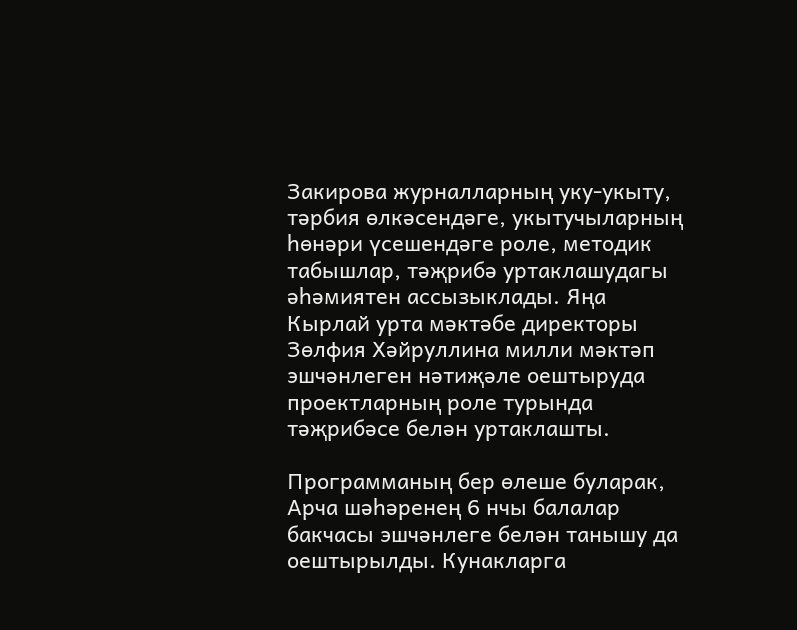Закирова журналларның уку-укыту, тәрбия өлкәсендәге, укытучыларның һөнәри үсешендәге роле, методик табышлар, тәҗрибә уртаклашудагы әһәмиятен ассызыклады. Яңа Кырлай урта мәктәбе директоры Зөлфия Хәйруллина милли мәктәп эшчәнлеген нәтиҗәле оештыруда проектларның роле турында тәҗрибәсе белән уртаклашты.

Программаның бер өлеше буларак, Арча шәһәренең 6 нчы балалар бакчасы эшчәнлеге белән танышу да оештырылды. Кунакларга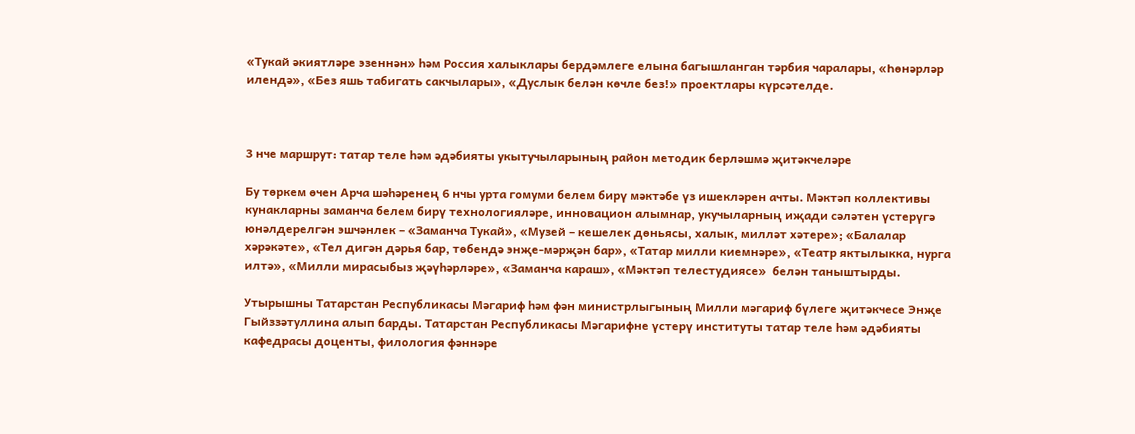«Тукай әкиятләре эзеннән» һәм Россия халыклары бердәмлеге елына багышланган тәрбия чаралары, «Һөнәрләр илендә», «Без яшь табигать сакчылары», «Дуслык белән көчле без!» проектлары күрсәтелде.



3 нче маршрут: татар теле һәм әдәбияты укытучыларының район методик берләшмә җитәкчеләре

Бу төркем өчен Арча шәһәренең 6 нчы урта гомуми белем бирү мәктәбе үз ишекләрен ачты. Мәктәп коллективы кунакларны заманча белем бирү технологияләре, инновацион алымнар, укучыларның иҗади сәләтен үстерүгә юнәлдерелгән эшчәнлек – «Заманча Тукай», «Музей – кешелек дөньясы, халык, милләт хәтере»; «Балалар хәрәкәте», «Тел дигән дәрья бар, төбендә энҗе-мәрҗән бар», «Татар милли киемнәре», «Театр яктылыкка, нурга илтә», «Милли мирасыбыз җәүһәрләре», «Заманча караш», «Мәктәп телестудиясе»  белән таныштырды.

Утырышны Татарстан Республикасы Мәгариф һәм фән министрлыгының Милли мәгариф бүлеге җитәкчесе Энҗе Гыйззәтуллина алып барды. Татарстан Республикасы Мәгарифне үстерү институты татар теле һәм әдәбияты кафедрасы доценты, филология фәннәре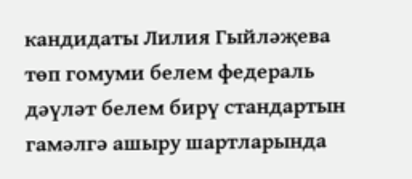кандидаты Лилия Гыйләҗева төп гомуми белем федераль дәүләт белем бирү стандартын гамәлгә ашыру шартларында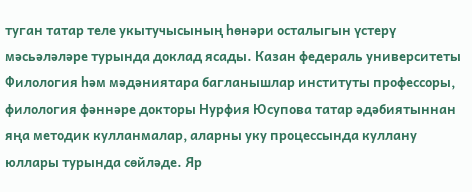туган татар теле укытучысының һөнәри осталыгын үстерү мәсьәләләре турында доклад ясады. Казан федераль университеты Филология һәм мәдәниятара багланышлар институты профессоры, филология фәннәре докторы Нурфия Юсупова татар әдәбиятыннан яңа методик кулланмалар, аларны уку процессында куллану юллары турында сөйләде. Яр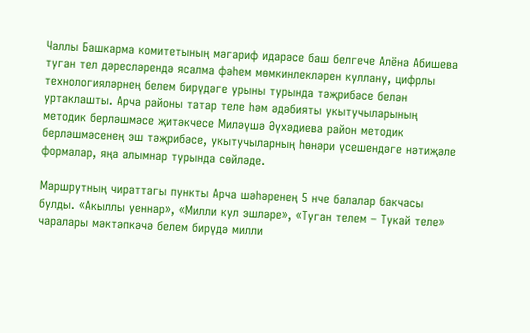Чаллы Башкарма комитетының мәгариф идарәсе баш белгече Алёна Абишева туган тел дәресләрендә ясалма фәһем мөмкинлекләрен куллану, цифрлы технологияләрнең белем бирүдәге урыны турында тәҗрибәсе белән уртаклашты. Арча районы татар теле һәм әдәбияты укытучыларының методик берләшмәсе җитәкчесе Миләүшә Әүхәдиева район методик берләшмәсенең эш тәҗрибәсе, укытучыларның һөнәри үсешендәге нәтиҗәле формалар, яңа алымнар турында сөйләде.

Маршрутның чираттагы пункты Арча шәһәренең 5 нче балалар бакчасы булды. «Акыллы уеннар», «Милли кул эшләре», «Туган телем – Тукай теле» чаралары мәктәпкәчә белем бирүдә милли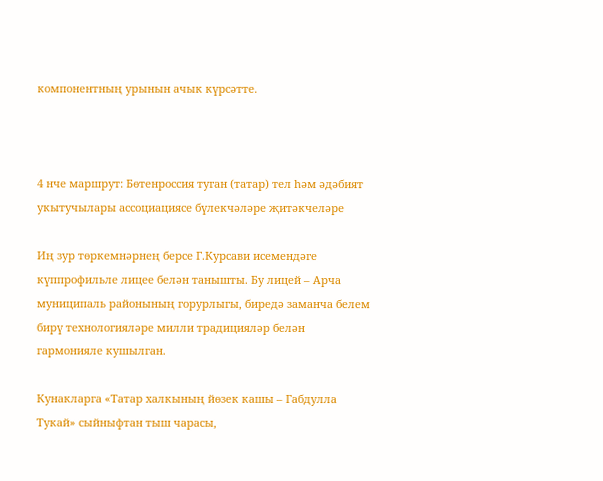компонентның урынын ачык күрсәтте.



4 нче маршрут: Бөтенроссия туган (татар) тел һәм әдәбият укытучылары ассоциациясе бүлекчәләре җитәкчеләре

Иң зур төркемнәрнең берсе Г.Курсави исемендәге күппрофильле лицее белән танышты. Бу лицей – Арча муниципаль районының горурлыгы, биредә заманча белем бирү технологияләре милли традицияләр белән гармонияле кушылган.

Кунакларга «Татар халкының йөзек кашы – Габдулла Тукай» сыйныфтан тыш чарасы,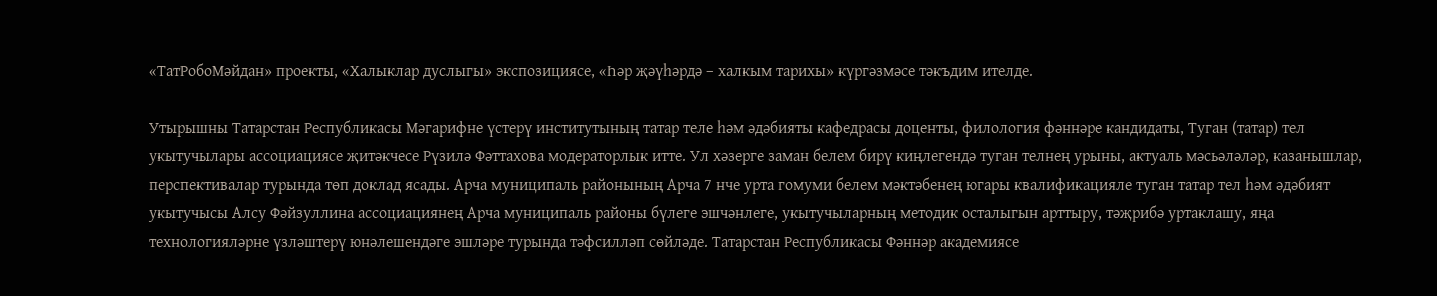«ТатРобоМәйдан» проекты, «Халыклар дуслыгы» экспозициясе, «Һәр җәүһәрдә – халкым тарихы» күргәзмәсе тәкъдим ителде.

Утырышны Татарстан Республикасы Мәгарифне үстерү институтының татар теле һәм әдәбияты кафедрасы доценты, филология фәннәре кандидаты, Туган (татар) тел  укытучылары ассоциациясе җитәкчесе Рүзилә Фәттахова модераторлык итте. Ул хәзерге заман белем бирү киңлегендә туган телнең урыны, актуаль мәсьәләләр, казанышлар, перспективалар турында төп доклад ясады. Арча муниципаль районының Арча 7 нче урта гомуми белем мәктәбенең югары квалификацияле туган татар тел һәм әдәбият укытучысы Алсу Фәйзуллина ассоциациянең Арча муниципаль районы бүлеге эшчәнлеге, укытучыларның методик осталыгын арттыру, тәҗрибә уртаклашу, яңа технологияләрне үзләштерү юнәлешендәге эшләре турында тәфсилләп сөйләде. Татарстан Республикасы Фәннәр академиясе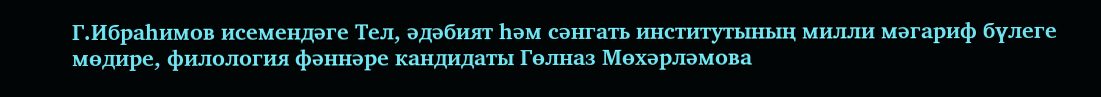Г.Ибраһимов исемендәге Тел, әдәбият һәм сәнгать институтының милли мәгариф бүлеге мөдире, филология фәннәре кандидаты Гөлназ Мөхәрләмова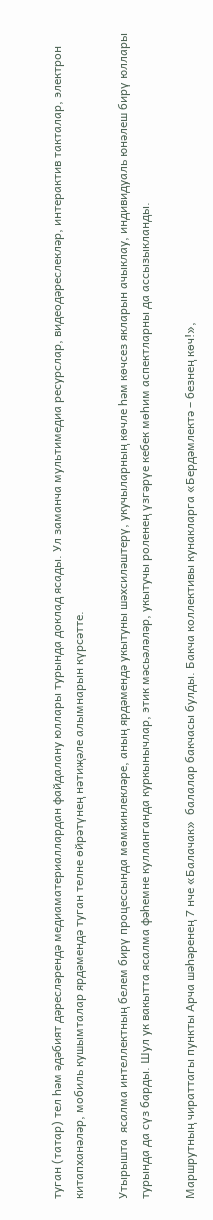туган (татар) тел һәм әдәбият дәресләрендә медиаматериаллардан файдалану юллары турында доклад ясады. Ул заманча мультимедиа ресурслар, видеодәреслекләр, интерактив такталар, электрон китапханәләр, мобиль кушымталар ярдәмендә туган телне өйрәтүнең нәтиҗәле алымнарын күрсәтте.

Утырышта  ясалма интеллектның белем бирү процессында мөмкинлекләре, аның ярдәмендә укытуны шәхсиләштерү, укучыларның көчле һәм көчсез якларын ачыклау, индивидуаль юнәлеш бирү юллары турында да сүз барды. Шул ук вакытта ясалма фәһемне кулланганда куркынычлар, этик мәсьәләләр, укытучы роленең үзгәрүе кебек мөһим аспектларны да ассызыкланды.

Маршрутның чираттагы пункты Арча шәһәренең 7 нче «Балачак»  балалар бакчасы булды. Бакча коллективы кунакларга «Бердәмлектә – безнең көч!»,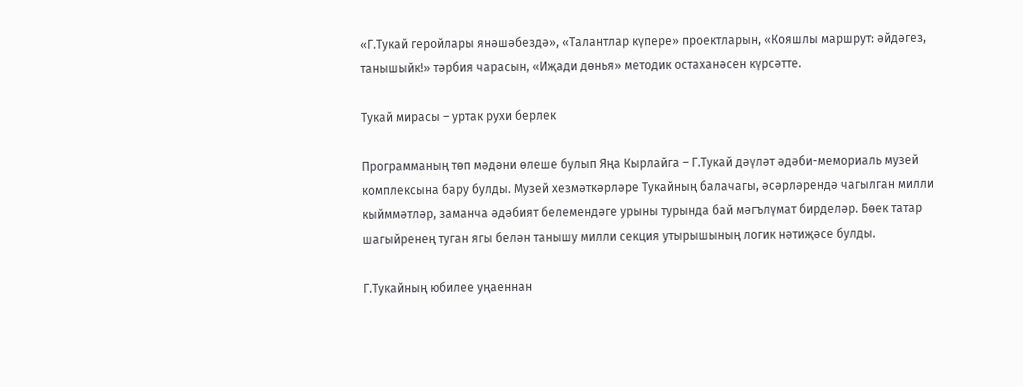«Г.Тукай геройлары янәшәбездә», «Талантлар күпере» проектларын, «Кояшлы маршрут: әйдәгез, танышыйк!» тәрбия чарасын, «Иҗади дөнья» методик остаханәсен күрсәтте.

Тукай мирасы – уртак рухи берлек

Программаның төп мәдәни өлеше булып Яңа Кырлайга – Г.Тукай дәүләт әдәби-мемориаль музей комплексына бару булды. Музей хезмәткәрләре Тукайның балачагы, әсәрләрендә чагылган милли кыйммәтләр, заманча әдәбият белемендәге урыны турында бай мәгълүмат бирделәр. Бөек татар шагыйренең туган ягы белән танышу милли секция утырышының логик нәтиҗәсе булды.

Г.Тукайның юбилее уңаеннан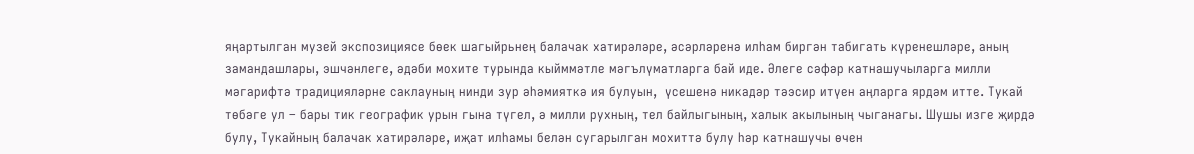яңартылган музей экспозициясе бөек шагыйрьнең балачак хатирәләре, әсәрләренә илһам биргән табигать күренешләре, аның замандашлары, эшчәнлеге, әдәби мохите турында кыйммәтле мәгълүматларга бай иде. Әлеге сәфәр катнашучыларга милли мәгарифтә традицияләрне саклауның нинди зур әһәмияткә ия булуын,  үсешенә никадәр тәэсир итүен аңларга ярдәм итте. Тукай төбәге ул – бары тик географик урын гына түгел, ә милли рухның, тел байлыгының, халык акылының чыганагы. Шушы изге җирдә булу, Тукайның балачак хатирәләре, иҗат илһамы белән сугарылган мохиттә булу һәр катнашучы өчен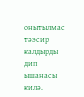онытылмас тәэсир калдырды дип ышанасы килә.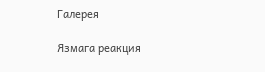Галерея

Язмага реакция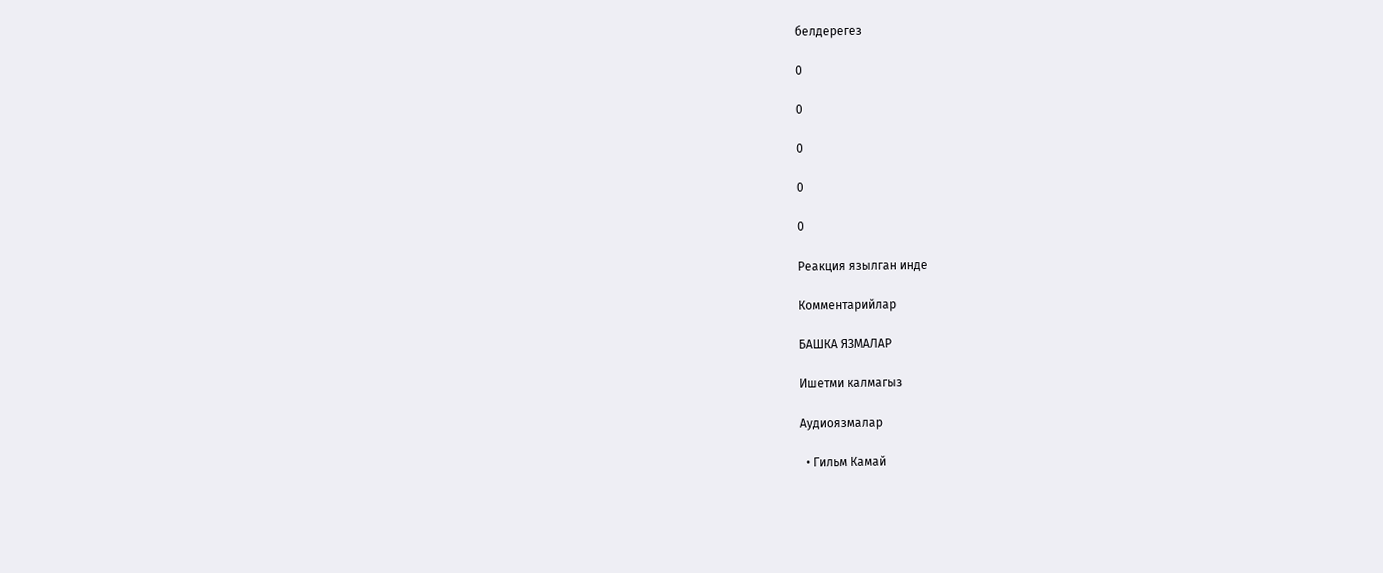белдерегез

0

0

0

0

0

Реакция язылган инде

Комментарийлар

БАШКА ЯЗМАЛАР

Ишетми калмагыз

Аудиоязмалар

  • Гильм Камай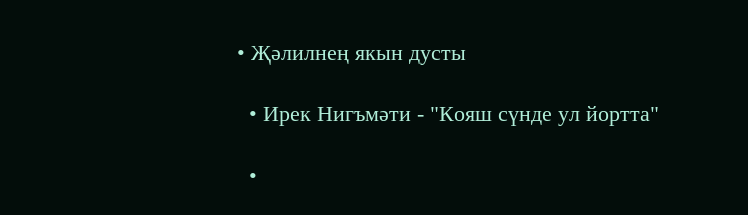• Җәлилнең якын дусты

  • Ирек Нигъмәти - "Кояш сүнде ул йортта"

  •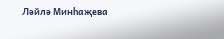Ләйлә Минһаҗева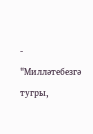- "Милләтебезгә тугры,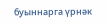буыннарга үрнәк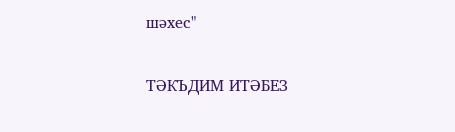шәхес"


ТӘКЪДИМ ИТӘБЕЗ